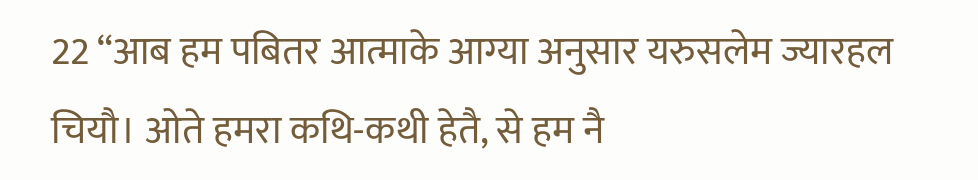22 “आब हम पबितर आत्माके आग्या अनुसार यरुसलेम ज्यारहल चियौ। ओते हमरा कथि-कथी हेतै, से हम नै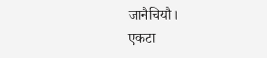जानैचियौ।
एकटा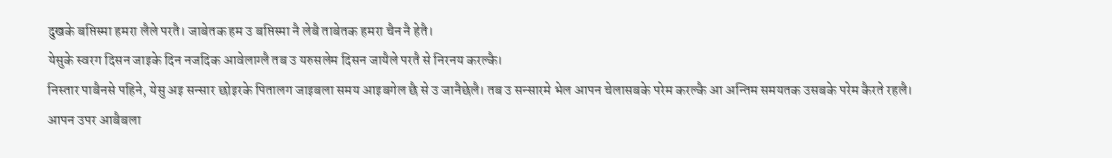दुखके बप्तिस्मा हमरा लैले परतै। जाबेतक हम उ बप्तिस्मा नै लेबै ताबेतक हमरा चैन नै हेतै।
येसुके स्वरग दिसन जाइके दिन नजदिक आवेलाग्लै तब उ यरुसलेम दिसन जायैले परतै से निरनय करल्कै।
निस्तार पाबैनसे पहिने, येसु अइ सन्सार छोइरके पितालग जाइबला समय आइबगेल छै से उ जानैछेलै। तब उ सन्सारमे भेल आपन चेलासबके परेम करल्कै आ अन्तिम समयतक उसबके परेम कैरते रहलै।
आपन उपर आबैबला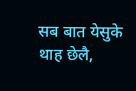सब बात येसुके थाह छेलै,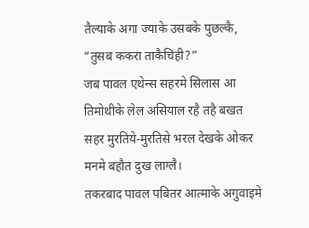तैल्याके अगा ज्याके उसबके पुछल्कै, “तुसब ककरा ताकैचिही?”
जब पावल एथेन्स सहरमे सिलास आ तिमोथीके लेल असियाल रहै तहै बखत सहर मुरतिये-मुरतिसे भरल देखके ओकर मनमे बहौत दुख लाग्लै।
तकरबाद पावल पबितर आत्माके अगुवाइमे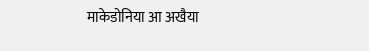माकेडोनिया आ अखैया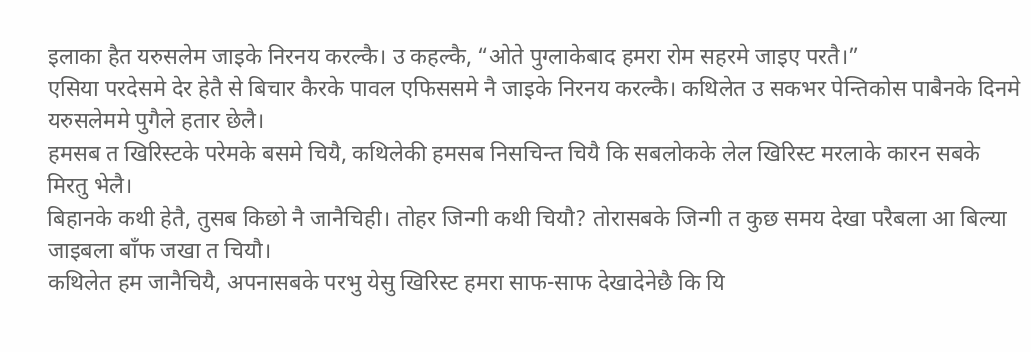इलाका हैत यरुसलेम जाइके निरनय करल्कै। उ कहल्कै, “ओते पुग्लाकेबाद हमरा रोम सहरमे जाइए परतै।”
एसिया परदेसमे देर हेतै से बिचार कैरके पावल एफिससमे नै जाइके निरनय करल्कै। कथिलेत उ सकभर पेन्तिकोस पाबैनके दिनमे यरुसलेममे पुगैले हतार छेलै।
हमसब त खिरिस्टके परेमके बसमे चियै, कथिलेकी हमसब निसचिन्त चियै कि सबलोकके लेल खिरिस्ट मरलाके कारन सबके मिरतु भेलै।
बिहानके कथी हेतै, तुसब किछो नै जानैचिही। तोहर जिन्गी कथी चियौ? तोरासबके जिन्गी त कुछ समय देखा परैबला आ बिल्या जाइबला बाँफ जखा त चियौ।
कथिलेत हम जानैचियै, अपनासबके परभु येसु खिरिस्ट हमरा साफ-साफ देखादेनेछै कि यि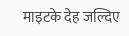माइटके देह जल्दिए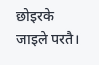छोइरके जाइले परतै।